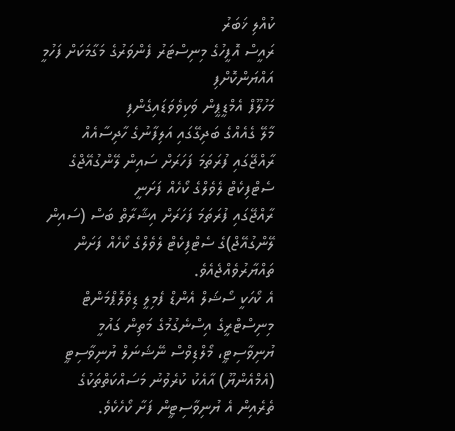ކުއްލި ޚަބަރު
ރައީސް އޮފީހުގެ މިނިސްޓަރު ފެންވަރުގެ މަގާމަކަށް ފަހުމީ އައްޔަންކޮށްފި
މަހުލޫފް އެމްޑީޕީން ވަކިވެވަޑައިގެންފި
މާލޭ ގެއެއްގެ ބަދިގޭގައި އަލިފާނުގެ ހާދިސާއެއް
ރާއްޖޭގައި ފުރަތަމަ ފަހަރަށް ސައިން ލޭންގުއޭޖްގެ ސެޓްފިކެޓް ލެވެލްގެ ކޯހެއް ފަށަނީ
ރާއްޖޭގައި ފުރަތަމަ ފަހަރަށް އިޝާރާތް ބަސް (ސައިން ލޭންގުއޭޖް)ގެ ސެޓްފިކެޓް ލެވެލްގެ ކޯހެއް ފަށަން ތައްޔާރުވެއްޖެއެވެ.
އެ ކޯހަކީ ސޯޝަލް އެންޑް ފެމިލީ ޑިވެލޮޕްމަންޓް މިނިސްޓްރީގެ އިސްނެގުމުގެ މަތިން ގައުމީ ޔުނިވާސިޓީ، މޯލްޑިވްސް ނޭޝަނަލް ޔުނިވާސިޓީ (އެމްއެންޔޫ) އާއެކު ކުރެވުނު މަސައްކަތްތަކުގެ ތެރެއިން އެ ޔުނިވާސިޓީން ފަށާ ކޯހެކެވެ.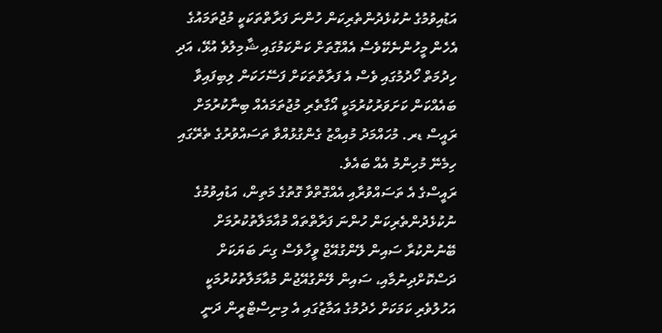އަޑުއިވުމުގެ ނުކުޅެދުންތެރިކަން ހުންނަ ފަރާތްތަކަކީ މުޖުތަމައުގެ އެހެން މީހުންނެކޭވެސް އެއްގޮތަށް ކަންކަމުގައި ޝާމިލުވެ އުޅޭ، އަދި ހިދުމަތް ހޯދުމުގައި ވެސް އެ ފަރާތްތަކަށް ފަސޭހަކަން ލިބިފައިވާ ބައެއްކަން ކަށަވަރުކުރުމަކީ އޯގާތެރި މުޖުތަމައެއް ބިނާކުރުމަށް ރައީސް ޑރ. މުހައްމަދު މުއިއްޒު ގެންގުޅުއްވާ ތަސައްވުރުގެ ތެރޭގައި ހިމެނޭ މުހިންމު އެއް ބައެވެ.
ރައީސްގެ އެ ތަސައްވުރާއި އެއްގޮތްވާ ގޮތުގެ މަތިން، އަޑުއިވުމުގެ ނުކުޅެދުންތެރިކަން ހުންނަ ފަރާތްތައް މުއާމަލާތުކުރުމަށް ބޭނުންކުރާ ސައިން ލޭންގުއޭޖް ވީހާވެސް ގިނަ ބަޔަކަށް ދަސްކޮށްދިނުމާއި، ސައިން ލޭންގުއޭޖުން މުއާމަލާތުކުރުމަކީ އަހުލުވެރި ކަމަކަށް ހެދުމުގެ އަމާޒުގައި އެ މިނިސްޓްރީން ދަނީ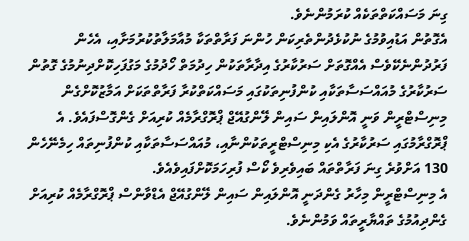ގިނަ މަސައްކަތްތަކެއް ކުރަމުންނެވެ.
އެގޮތުން އަޑުއިވުމުގެ ނުކުޅެދުންތެރިކަން ހުންނަ ފަރާތްތަކާ މުއާމަލާތުކުރުމަށާއި، އެހެން ފަރުދުންނެކޭވެސް އެއްގޮތަށް ސަރުކާރުގެ އިދާރާތަކުން ހިދުމަތް ހޯދުމުގެ މަގުފަހިކޮށްދިނުމުގެ ގޮތުން ސަރުކާރުގެ މުއައްސަސާތަކާއި ކުންފުނިތަކުގައި މަސައްކަތްކުރާ ފަރާތްތަކަށް އަމާޒުކޮށްގެން މިނިސްޓްރީން ވަނީ އޮންލައިން ސައިން ލޭންގުއޭޖް ޕްރޮގްރާމެއް ކުރިއަށް ގެންގޮސްފައެވެ. އެ ޕްރޮގްރާމުގައި ސަރުކާރުގެ އެކި މިނިސްޓްރީތަކުންނާއި، މުއައްސަސާތަކާއި ކުންފުނިތައް ހިމެނޭހެން 130 އަށްވުރެ ގިނަ ފަރާތްތައް ބައިވެރިވެ ކޯސް ފުރިހަމަކޮށްފައިވެއެވެ.
އެ މިނިސްޓްރީން މިހާރު ގެންދަނީ އޮންލައިން ސައިން ލޭންގުއޭޖް އެޑްވާންސް ޕްރޮގްރާމެއް ކުރިއަށް ގެންދިއުމުގެ ތައްޔާރީތައް ވަމުންނެވެ.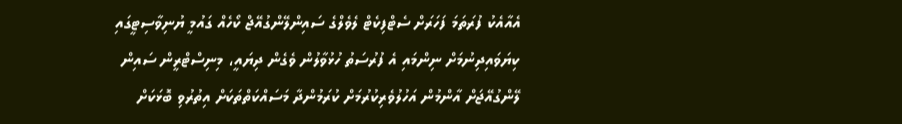އެއާއެކު ފުރަތަމަ ފަހަރަށް ސެޓްފިކެޓް ލެވެލްގެ ސައިންލޭންގުއޭޖް ކޯހެއް ގައުމީ ޔުނިވާސިޓީގައި ކިޔަވައިދިނުމަށް ނިންމައި އެ ފުރުސަތު ހުޅުވާލުން ވެގެން ދިޔައީ، މިނިސްޓްރީން ސައިން ލޭންގުއޭޖަށް އާންމުން އަހުލުވެރިކުރުމަށް ކުރަމުންދާ މަސައްކަތްތަކަށް އިތުރުވި ބޮޅަކަށް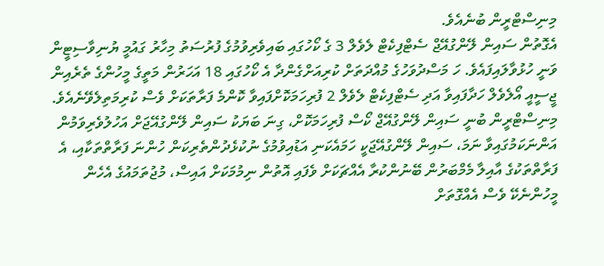މިނިސްޓްރީން ބުނެއެވެ.
އެގޮތުން ސައިން ލޭންގުއޭޖް ސެޓްފިކެޓް ލެވެލް 3 ގެ ކޯހުގައި ބައިވެރިވުމުގެ ފުރުސަތު މިހާރު ގައުމީ ޔުނިވާސިޓީން ވަނީ ހުޅުވާލައިފައެވެ. ހަ މަސްދުވަހުގެ މުއްދަތަށް ކުރިއަށްގެންދާ އެ ކޯހުގައި 18 އަހަރުން މަތީގެ މީހުންގެ ތެރެއިން ޖީސީއީ އޯލެވެލް ހަދާފައިވާ އަދި ސެޓްފިކެޓް ލެވެލް 2 ފުރިހަމަކޮށްފައިވާ ކޮންމެ ފަރާތަކަށް ވެސް ކުރިމަތިލެވޭނެއެވެ.
މިނިސްޓްރީން ބުނީ ސައިން ލޭންގުއޭޖް ކޯސް ފުރިހަމަކޮށް، ގިނަ ބަޔަކު ސައިން ލޭންގުއޭޖަށް އަހުލުވެރިވަމުން އަންނަކަމުގައިވާ ނަމަ، ސައިން ލޭންގުއޭޖަކީ ހަމައެކަނި އަޑުއިވުމުގެ ނުކުޅެދުންތެރިކަން ހުންނަ ފަރާތްތަކާއި، އެ ފަރާތްތަކުގެ އާއިލާ މެމްބަރުން ބޭނުންކުރާ އެއްޗަކަށް ވެފައި އޮތުން ނިމުމަކަށް އައިސް، މުޖުތަމައުގެ އެހެން މީހުންނެކޭ ވެސް އެއްގޮތަށް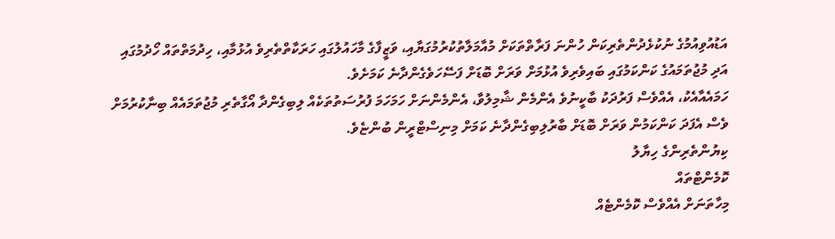އަޑުއުވިއުމުގެ ނުކުޅެދުންތެރިކަން ހުންނަ ފަރާތްތަކަށް މުއާމަލާތުކުރުމުގަޔާއި، ވަޒީފާގެ މާހައުލުގައި ހަރަކާތްތެރިވެ އުޅުމާއި، ހިދުމަތްތައް ހޯދުމުގައި އަދި މުޖުތަމައުގެ ކަންކަމުގައި ބައިވެރިވެ އުޅުމަށް ވަރަށް ބޮޑަށް ފަސޭހަވެގެންދާނެ ކަމަށެވެ.
ހަމައެއާއެކު، އެއްވެސް ފަރުދަކު ބާކީނުވެ އެންމެން ޝާމިލުވާ، އެންމެންނަށް ހަމަހަމަ ފުރުސަތުތަކެއް ލިބިގެންދާ އޯގާތެރި މުޖުތަމައެއް ބިނާކުރުމަށް ވެސް އެފަދަ ކަންކަމުން ވަރަށް ބޮޑަށް ބާރުލިބިގެންދާނެ ކަމަށް މިނިސްޓްރީން ބުންޏެވެ.
ކިޔުންތެރިންގެ ހިޔާލު
ކޮމެންޓްތައް
މިހާތަނަށް އެއްވެސް ކޮމެންޓެއް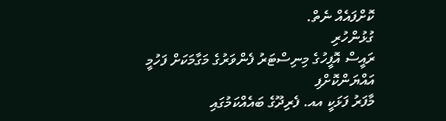ކޮށްފައެއް ނެތް.
ގުޅުންހުރި
ރައީސް އޮފީހުގެ މިނިސްޓަރު ފެންވަރުގެ މަގާމަކަށް ފަހުމީ އައްޔަންކޮށްފި
މާފަރު ފަޅަކީ އއ. ފެރިދޫގެ ބައެއްކަމުގައި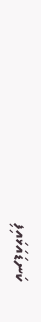ކަނޑައަޅައިފި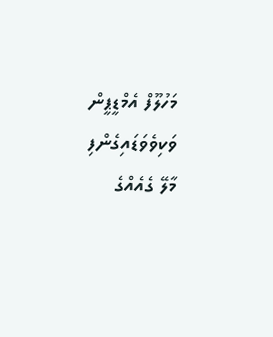މަހުލޫފް އެމްޑީޕީން ވަކިވެވަޑައިގެންފި
މާލޭ ގެއެއްގެ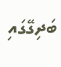ބަދިގޭގައި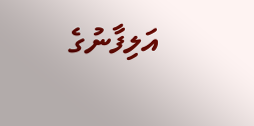އަލިފާނުގެ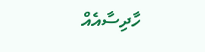ހާދިސާއެއް